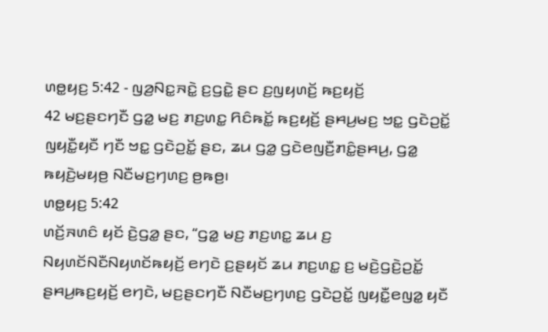ꤛꤥ꤭ꤟꤢ꤬ 5:42 - ꤜꤤ꤬ꤡꤢ꤭ꤏꤢꤧ꤭ ꤢ꤬ꤞꤢꤧ꤭ ꤔꤢ ꤢ꤬ꤜꤟꤛꤢꤩ꤬ ꤒꤢ꤬ꤟꤢꤩ꤬
42 ꤗꤢ꤬ꤔꤢꤚꤢꤪ ꤞꤤ꤭ ꤗꤢ꤬ ꤊꤢ꤬ꤛꤢ꤭ ꤖꤢꤨꤒꤢꤩ꤭ ꤒꤢ꤬ꤟꤢꤩ꤬ ꤔꤌꤣ꤬ꤗꤢ꤬ ꤠꤢ꤭ ꤞꤢꤧꤑꤢꤩ꤭ ꤜꤟꤢꤪ꤭ꤟꤢꤪ ꤚꤢꤪ ꤠꤢ꤭ ꤞꤢꤧꤑꤢꤩ꤭ ꤔꤢ, ꤘꤣ ꤞꤤ꤭ ꤞꤢꤧꤕꤜꤢꤪ꤬ꤊꤢꤨ꤭ꤔꤌꤣ꤬, ꤞꤤ꤭ ꤒꤟꤢꤧ꤬ꤗꤟꤥ꤬ ꤡꤢꤪꤗꤢ꤬ꤚꤛꤢ꤬ ꤥ꤬ꤒꤥ꤬꤯
ꤛꤥ꤭ꤟꤢ꤬ 5:42
ꤛꤢꤩ꤬ꤏꤛꤢꤨ ꤟꤢꤩ ꤢꤧ꤬ꤞꤤ꤭ ꤔꤢ, “ꤞꤤ꤭ ꤗꤢ꤬ ꤊꤢ꤬ꤛꤢ꤭ ꤘꤣ ꤢ꤬ ꤡꤟꤛꤢꤩꤡꤢꤪꤡꤟꤛꤢꤩꤒꤟꤢꤩ꤬ ꤕꤚꤢꤧ ꤢ꤬ꤔꤟꤢꤩ ꤘꤣ ꤊꤢ꤬ꤛꤢ꤭ ꤢ꤬ ꤗꤢꤧ꤬ꤞꤢꤧ꤬ꤑꤢꤩ꤭ ꤔꤌꤣ꤬ꤒꤢ꤬ꤟꤢꤩ꤬ ꤕꤚꤢꤧ, ꤗꤢ꤬ꤔꤢꤚꤢꤪ ꤡꤢꤪꤗꤢ꤬ꤚꤛꤢ꤬ ꤞꤢꤧꤑꤢꤩ꤭ ꤜꤟꤢꤪ꤭ꤕꤜꤤ꤭ ꤟꤢꤪ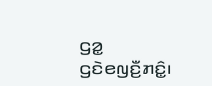ꤞꤤ꤭ ꤞꤢꤧꤕꤜꤢꤪ꤬ꤊꤢꤨ꤭꤯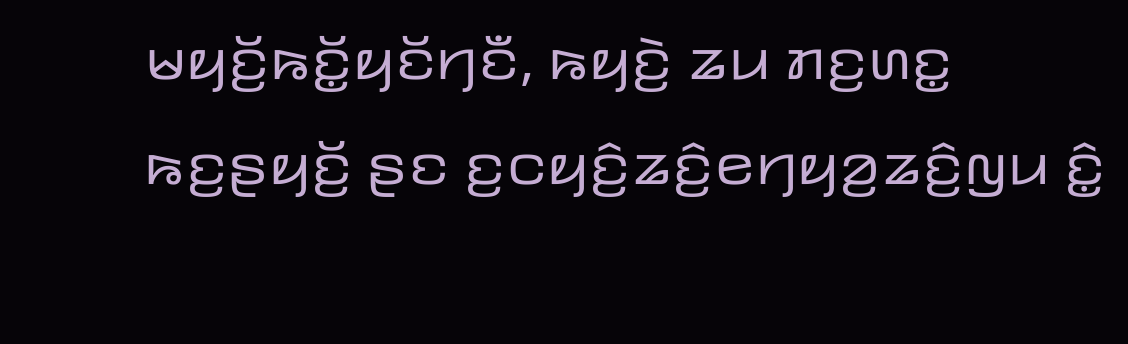ꤗꤟꤢꤩ꤬ꤒꤢꤩ꤭ꤟꤢꤩꤚꤢꤪ, ꤒꤟꤢꤧ꤬ ꤘꤣ ꤊꤢ꤬ꤛꤢ꤭ ꤒꤢ꤬ꤔꤟꤢꤩ꤬ ꤔꤢ ꤢ꤬ꤍꤟꤢꤨ꤬ꤘꤢꤨ꤬ꤕꤚꤟꤤ꤬ꤘꤢꤨ꤬ꤜꤣ ꤢꤨ꤭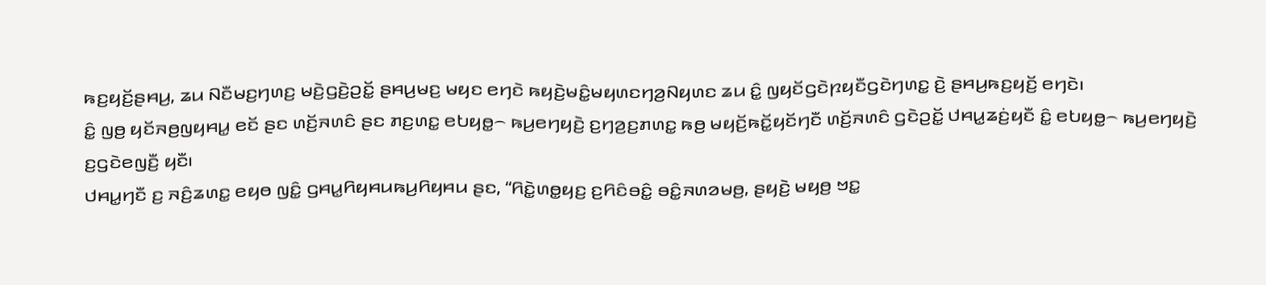ꤒꤢ꤬ꤟꤢꤩ꤬ꤔꤌꤣ꤬, ꤘꤣ ꤡꤢꤪꤗꤢ꤬ꤚꤛꤢ꤬ ꤗꤢꤧ꤬ꤞꤢꤧ꤬ꤑꤢꤩ꤭ ꤔꤌꤣ꤬ꤗꤢ꤬ ꤗꤟꤢ ꤕꤚꤢꤧ ꤒꤟꤢꤧ꤬ꤗꤢꤨ꤭ꤗꤟꤛꤢꤚꤤ꤬ꤡꤟꤛꤢ ꤘꤣ ꤢꤨ꤭ ꤜꤟꤢꤩꤞꤢꤧꤐꤟꤢꤪꤞꤢꤧꤚꤛꤢ꤭ ꤢꤧ꤬ ꤔꤌꤣ꤬ꤒꤢ꤬ꤟꤢꤩ꤬ ꤕꤚꤢꤧ꤯
ꤢꤨ꤭ ꤜꤥ꤬ ꤟꤢꤩꤏꤥ꤬ꤜꤟꤌꤣ꤭ ꤕꤢꤩ ꤔꤢ ꤛꤢꤩ꤬ꤏꤛꤢꤨ ꤔꤢ ꤊꤢ꤬ꤛꤢ꤭ ꤕꤝꤟꤥ꤭꤮ ꤒꤣ꤬ꤕꤚꤟꤢꤧ꤬ ꤢ꤬ꤚꤤ꤬ꤢ꤬ꤊꤛꤢ꤭ ꤒꤥ꤬ ꤗꤟꤢꤩ꤬ꤒꤢꤩ꤭ꤟꤢꤩꤚꤢꤪ ꤛꤢꤩ꤬ꤏꤛꤢꤨ ꤞꤢꤧꤑꤢꤩ꤭ ꤓꤌꤣ꤭ꤘꤢꤦ꤬ꤟꤢꤪ ꤢꤨ꤭ ꤕꤝꤟꤥ꤭꤮ ꤒꤣ꤬ꤕꤚꤟꤢꤧ꤬ ꤢ꤬ꤞꤢꤧꤕꤜꤢꤪ꤬ ꤟꤢꤪ꤯
ꤓꤌꤣ꤭ꤚꤢꤪ ꤢ꤬ ꤏꤢꤨ꤬ꤘꤛꤢ꤭ ꤕꤟꤥ ꤜꤢꤨ꤭ ꤞꤌꤣ꤭ꤖꤟꤌꤣꤒꤣ꤬ꤖꤟꤌꤣ ꤔꤢ, “ꤖꤢꤧ꤭ꤛꤥ꤭ꤟꤢ꤬ ꤢ꤬ꤖꤢꤨꤋꤢꤨ꤭ ꤋꤢꤨ꤭ꤏꤛꤤꤗꤥ꤬, ꤔꤟꤢꤧ꤬ ꤗꤟꤥ꤬ ꤠꤢ꤭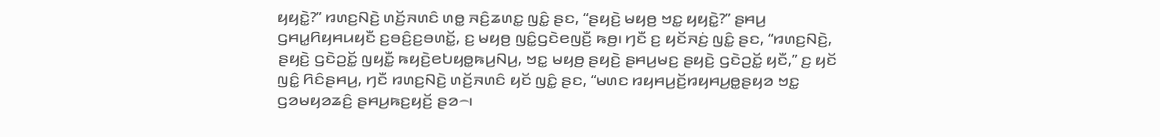ꤟꤟꤢꤧ꤭?” ꤙꤛꤢ꤬ꤡꤢꤧ꤬ ꤛꤢꤩ꤬ꤏꤛꤢꤨ ꤛꤥ꤭ ꤏꤢꤨ꤬ꤘꤛꤢ꤭ ꤜꤢꤨ꤭ ꤔꤢ, “ꤔꤟꤢꤧ꤬ ꤗꤟꤥ꤬ ꤠꤢ꤭ ꤟꤟꤢꤧ꤭?” ꤔꤌꤣ꤬ ꤞꤌꤣ꤭ꤖꤟꤌꤣꤟꤢꤪ ꤢ꤬ꤋꤢꤨ꤬ꤢ꤬ꤋꤛꤢꤩ꤭, ꤢ꤬ ꤗꤟꤥ꤬ ꤜꤢꤨ꤭ꤞꤢꤧꤕꤜꤢꤪ꤬ ꤒꤥ꤬꤯ ꤚꤢꤪ ꤢ꤬ ꤟꤢꤩꤏꤢꤦ꤬ ꤜꤢꤨ꤭ ꤔꤢ, “ꤙꤛꤢ꤬ꤡꤢꤧ꤬, ꤔꤟꤢꤧ꤬ ꤞꤢꤧꤑꤢꤩ꤭ ꤜꤟꤢꤪ꤭ ꤒꤟꤢꤧ꤬ꤕꤝꤟꤥ꤭ꤒꤣ꤬ꤡꤣ꤬, ꤠꤢ꤭ ꤗꤟꤥ꤬ ꤔꤟꤢꤧ꤬ ꤔꤌꤣ꤬ꤗꤢ꤬ ꤔꤟꤢꤧ꤬ ꤞꤢꤧꤑꤢꤩ꤭ ꤟꤢꤪ,” ꤢ꤬ ꤟꤢꤩ ꤜꤢꤨ꤭ ꤖꤢꤨꤔꤌꤣ꤬, ꤚꤢꤪ ꤙꤛꤢ꤬ꤡꤢꤧ꤬ ꤛꤢꤩ꤬ꤏꤛꤢꤨ ꤟꤢꤩ ꤜꤢꤨ꤭ ꤔꤢ, “ꤗꤛꤢ ꤙꤟꤌꤣ꤬ꤢꤩ꤬ꤙꤟꤌꤣ꤬ꤥ꤭ꤔꤟꤤ ꤠꤢ꤭ ꤞꤤꤗꤟꤤꤘꤢꤨ꤬ ꤔꤌꤣ꤬ꤒꤢ꤬ꤟꤢꤩ꤬ ꤔꤤ꤮꤯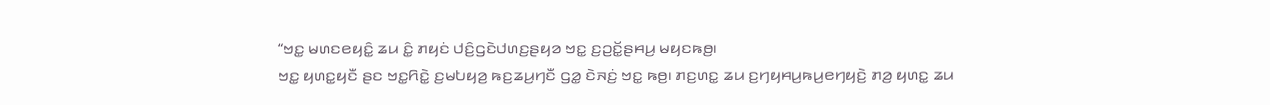“ꤠꤢ꤭ ꤗꤛꤢꤕꤟꤢꤨ꤭ ꤘꤣ ꤢꤨ꤭ ꤊꤟꤢꤦ ꤓꤢꤨ꤬ꤞꤢꤧꤓꤛꤢ꤬ꤔꤟꤤ ꤠꤢ꤭ ꤢ꤬ꤑꤢꤩ꤭ꤔꤌꤣ꤬ ꤗꤟꤢꤒꤥ꤬꤯
ꤠꤢ꤭ ꤟꤛꤢ꤭ꤟꤢꤪ ꤔꤢ ꤠꤢ꤭ꤖꤢꤧ꤭ ꤢ꤬ꤗꤝꤟꤤ꤬ ꤒꤢ꤬ꤘꤣ꤬ꤚꤢꤪ ꤞꤤ꤭ ꤢꤧꤏꤢꤦ꤬ ꤠꤢ꤭ ꤒꤥ꤬꤯ ꤊꤢ꤬ꤛꤢ꤭ ꤘꤣ ꤢ꤬ꤚꤟꤌꤣ꤬ꤒꤣ꤬ꤕꤚꤟꤢꤧ꤬ ꤊꤤ꤬ ꤟꤛꤢ꤭ ꤘꤣ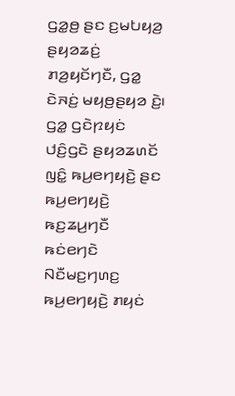ꤞꤤ꤭ꤥ꤬ ꤔꤢ ꤢ꤬ꤗꤝꤟꤤ꤬ ꤔꤟꤤꤘꤢꤦ꤬ ꤊꤤ꤬ꤟꤢꤩꤚꤢꤪ, ꤞꤤ꤭ ꤢꤧꤏꤢꤦ꤬ ꤗꤟꤥ꤬ꤔꤟꤤ ꤢꤧ꤬꤯
ꤞꤤ꤭ ꤞꤢꤧꤐꤟꤢꤦ ꤓꤢꤨ꤬ꤞꤢꤧ ꤔꤟꤤꤘꤛꤢꤩ ꤜꤢꤨ꤭ ꤒꤣ꤬ꤕꤚꤟꤢꤧ꤬ ꤔꤢ ꤒꤣ꤬ꤕꤚꤟꤢꤧ꤬ ꤒꤢ꤬ꤘꤣ꤬ꤚꤢꤪ ꤒꤢꤦꤕꤚꤢꤧ ꤡꤢꤪꤗꤢ꤬ꤚꤛꤢ꤬ ꤒꤣ꤬ꤕꤚꤟꤢꤧ꤬ ꤊꤟꤢꤦ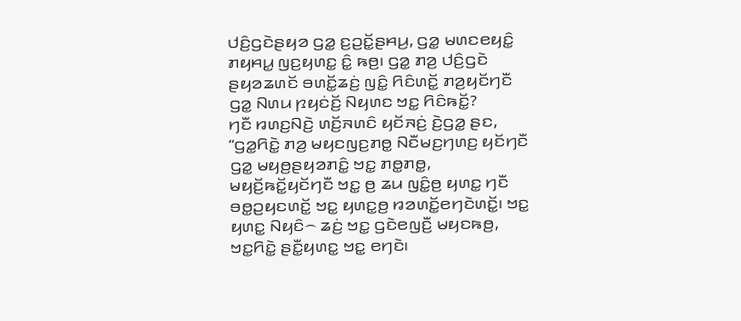ꤓꤢꤨ꤬ꤞꤢꤧꤔꤟꤤ ꤞꤤ꤭ ꤢ꤬ꤑꤢꤩ꤭ꤔꤌꤣ꤬, ꤞꤤ꤭ ꤗꤛꤢꤕꤟꤢꤨ꤭ ꤊꤟꤌꤣ꤭ ꤜꤢ꤬ꤟꤛꤢ꤭ ꤢꤨ꤭ ꤒꤥ꤬꤯ ꤞꤤ꤭ ꤊꤤ꤬ ꤓꤢꤨ꤬ꤞꤢꤧ ꤔꤟꤤꤘꤛꤢꤩ ꤋꤛꤢꤩ꤭ꤘꤢꤦ꤬ ꤜꤢꤨ꤭ ꤖꤢꤨꤛꤢꤩ꤭ ꤊꤤ꤬ꤟꤢꤩꤚꤢꤪ ꤞꤤ꤭ ꤡꤛꤣ ꤐꤟꤢꤦꤢꤩ꤬ ꤡꤟꤛꤢ ꤠꤢ꤭ ꤖꤢꤨꤒꤢꤩ꤭?
ꤚꤢꤪ ꤙꤛꤢ꤬ꤡꤢꤧ꤬ ꤛꤢꤩ꤬ꤏꤛꤢꤨ ꤟꤢꤩꤏꤢꤦ꤬ ꤢꤧ꤬ꤞꤤ꤭ ꤔꤢ, “ꤞꤤ꤭ꤖꤢꤧ꤭ ꤊꤤ꤬ ꤗꤟꤢꤜꤢ꤬ꤊꤥ꤭ ꤡꤢꤪꤗꤢ꤬ꤚꤛꤢ꤬ ꤟꤢꤩꤚꤢꤪ ꤞꤤ꤭ ꤗꤟꤥ꤬ꤔꤟꤤꤊꤢꤨ꤭ ꤠꤢ꤭ ꤊꤥ꤭ꤊꤥ꤭, ꤗꤟꤢꤩ꤬ꤒꤢꤩ꤭ꤟꤢꤩꤚꤢꤪ ꤠꤢ꤭ ꤥ꤬ ꤘꤣ ꤜꤢꤨ꤭ꤥ꤬ ꤟꤛꤢ꤭ ꤚꤢꤪ ꤋꤥ꤭ꤑꤟꤢꤛꤢꤩ꤭ ꤠꤢ꤭ ꤟꤛꤢ꤭ꤥ꤬ ꤙꤤꤛꤢꤩ꤭ꤕꤚꤢꤧꤛꤢꤩ꤭꤯ ꤠꤢ꤭ ꤟꤛꤢ꤭ ꤡꤟꤢꤨ꤮ ꤘꤢꤦ꤬ ꤠꤢ꤭ ꤞꤢꤧꤕꤜꤢꤪ꤬ ꤗꤟꤢꤒꤥ꤬, ꤠꤢ꤭ꤖꤢꤧ꤭ ꤔꤢꤪ꤭ꤟꤛꤢ꤭ ꤠꤢ꤭ ꤕꤚꤢꤧ꤯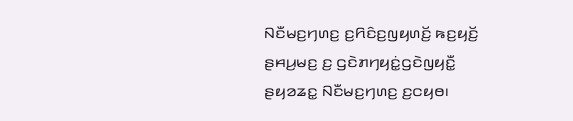ꤡꤢꤪꤗꤢ꤬ꤚꤛꤢ꤬ ꤢ꤬ꤖꤢꤨꤢ꤬ꤜꤟꤛꤢꤩ꤬ ꤒꤢ꤬ꤟꤢꤩ꤬ ꤔꤌꤣ꤬ꤗꤢ꤬ ꤢ꤬ ꤞꤢꤧꤊꤚꤟꤢꤦ꤭ꤞꤢꤧꤜꤟꤢꤪ꤭ ꤔꤟꤤꤘꤢ꤭ ꤡꤢꤪꤗꤢ꤬ꤚꤛꤢ꤬ ꤢ꤬ꤍꤟꤥ꤯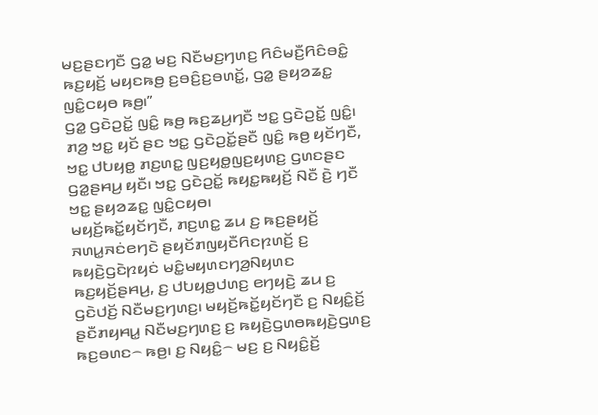ꤗꤢ꤬ꤔꤢꤚꤢꤪ ꤞꤤ꤭ ꤗꤢ꤬ ꤡꤢꤪꤗꤢ꤬ꤚꤛꤢ꤬ ꤖꤢꤨꤗꤢꤪ꤬ꤖꤢꤨꤋꤢꤨ꤭ ꤒꤢ꤬ꤟꤢꤩ꤬ ꤗꤟꤢꤒꤥ꤬ ꤢ꤬ꤋꤢꤨ꤬ꤢ꤬ꤋꤛꤢꤩ꤭, ꤞꤤ꤭ ꤔꤟꤤꤘꤢ꤭ ꤜꤢꤨ꤭ꤍꤟꤥ ꤒꤥ꤬꤯”
ꤞꤤ꤭ ꤞꤢꤧꤑꤢꤩ꤭ ꤜꤢꤨ꤭ ꤒꤥ꤬ ꤒꤢ꤬ꤘꤣ꤬ꤚꤢꤪ ꤠꤢ꤭ ꤞꤢꤧꤑꤢꤩ꤭ ꤜꤢꤨ꤭꤯ ꤊꤤ꤬ ꤠꤢ꤭ ꤟꤢꤩ ꤔꤢ ꤠꤢ꤭ ꤞꤢꤧꤑꤢꤩ꤭ꤔꤢꤪ ꤜꤢꤨ꤭ ꤒꤥ꤬ ꤟꤢꤩꤚꤢꤪ, ꤠꤢ꤭ ꤓꤝꤟꤥ꤭ ꤊꤢ꤬ꤛꤢ꤭ ꤜꤢ꤬ꤟꤥ꤭ꤜꤢ꤬ꤟꤛꤢ꤬ ꤞꤛꤢꤔꤢ ꤞꤤ꤭ꤔꤌꤣ꤬ ꤟꤢꤪ꤯ ꤠꤢ꤭ ꤞꤢꤧꤑꤢꤩ꤭ ꤒꤟꤢ꤭ꤒꤟꤢꤩ꤬ ꤡꤢꤪ ꤢꤧ꤬ ꤚꤢꤪ ꤠꤢ꤭ ꤔꤟꤤꤘꤢ꤭ ꤜꤢꤨ꤭ꤍꤟꤥ꤯
ꤗꤟꤢꤩ꤬ꤒꤢꤩ꤭ꤟꤢꤩꤚꤢꤪ, ꤊꤢ꤬ꤛꤢ꤭ ꤘꤣ ꤢ꤬ ꤒꤢ꤬ꤔꤟꤢꤩ꤬ ꤏꤛꤣ꤭ꤏꤢꤦꤕꤚꤢꤧ ꤔꤟꤢꤩꤊꤜꤟꤢꤪꤖꤢꤐꤛꤢꤩ꤬ ꤢ꤬ ꤒꤟꤢꤧ꤬ꤞꤢꤧꤐꤟꤢꤦ ꤗꤢꤨ꤭ꤗꤟꤛꤢꤚꤤ꤬ꤡꤟꤛꤢ ꤒꤢ꤬ꤟꤢꤩ꤬ꤔꤌꤣ꤬, ꤢ꤬ ꤓꤝꤟꤥ꤭ꤓꤛꤢ꤬ ꤕꤚꤟꤢꤧ꤬ ꤘꤣ ꤢ꤬ ꤞꤢꤧꤓꤢꤩ꤬ ꤡꤢꤪꤗꤢ꤬ꤚꤛꤢ꤬꤯ ꤗꤟꤢꤩ꤬ꤒꤢꤩ꤭ꤟꤢꤩꤚꤢꤪ ꤢ꤬ ꤡꤟꤢꤨ꤭ꤢꤩ꤬ ꤔꤢꤪꤊꤟꤌꤣ꤭ ꤡꤢꤪꤗꤢ꤬ꤚꤛꤢ꤬ ꤢ꤬ ꤒꤟꤢꤧ꤬ꤞꤛꤥꤒꤟꤢꤧ꤬ꤞꤛꤢ꤬ ꤒꤢ꤬ꤋꤛꤢ꤮ ꤒꤥ꤬꤯ ꤢ꤬ ꤡꤟꤢꤨ꤭꤮ ꤗꤢ꤬ ꤢ꤬ ꤡꤟꤢꤨ꤭ꤢꤩ꤬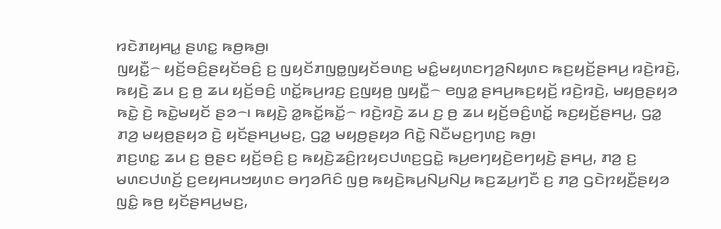ꤙꤢꤧꤊꤟꤌꤣ꤭ ꤔꤛꤢ꤭ ꤒꤥ꤬ꤒꤥ꤬꤯
ꤜꤟꤢꤪ꤭꤮ ꤟꤢꤩ꤬ꤋꤢꤨ꤬ꤔꤟꤢꤩꤋꤢꤨ꤬ ꤢ꤬ ꤜꤟꤢꤩꤊꤜꤥ꤭ꤜꤟꤢꤩꤋꤛꤢ꤬ ꤗꤢꤨ꤭ꤗꤟꤛꤢꤚꤤ꤬ꤡꤟꤛꤢ ꤒꤢ꤬ꤟꤢꤩ꤬ꤔꤌꤣ꤬ ꤙꤢꤧ꤬ꤙꤢꤧ꤬, ꤒꤟꤢꤧ꤬ ꤘꤣ ꤢ꤬ ꤥ꤬ ꤘꤣ ꤟꤢꤩ꤬ꤋꤢꤨ꤬ ꤛꤢꤩ꤭ꤒꤣ꤬ꤙꤢ꤬ ꤢ꤬ꤜꤟꤥ꤬ ꤜꤟꤢꤪ꤭꤮ ꤕꤜꤤ꤭ ꤔꤌꤣ꤬ꤒꤢ꤬ꤟꤢꤩ꤬ ꤙꤢꤧ꤬ꤙꤢꤧ꤬, ꤗꤟꤥ꤬ꤔꤟꤤ ꤒꤢꤧ꤭ ꤢꤧ꤬ ꤒꤢꤧ꤭ꤗꤟꤢꤩ ꤔꤤ꤮꤯ ꤒꤟꤢꤧ꤬ ꤤ꤭ꤒꤢꤩ꤭ꤒꤢꤩ꤭꤮ ꤙꤢꤧ꤬ꤙꤢꤧ꤬ ꤘꤣ ꤢ꤬ ꤥ꤬ ꤘꤣ ꤟꤢꤩ꤬ꤋꤢꤨ꤬ꤛꤢꤩ꤭ ꤒꤢ꤬ꤟꤢꤩ꤬ꤔꤌꤣ꤬, ꤞꤤ꤭ ꤊꤤ꤬ ꤗꤟꤥ꤬ꤔꤟꤤ ꤢꤧ꤬ ꤟꤢꤩꤔꤌꤣ꤬ꤗꤢ꤬, ꤞꤤ꤭ ꤗꤟꤥ꤬ꤔꤟꤤ ꤖꤢꤧ꤭ ꤡꤢꤪꤗꤢ꤬ꤚꤛꤢ꤬ ꤒꤥ꤬꤯
ꤊꤢ꤬ꤛꤢ꤭ ꤘꤣ ꤢ꤬ ꤥ꤬ꤔꤢ ꤟꤢꤩ꤬ꤋꤢꤨ꤬ ꤢ꤬ ꤒꤟꤢꤧ꤬ꤘꤢꤨ꤬ꤐꤟꤢꤓꤛꤢ꤬ꤞꤢꤧ꤭ ꤒꤣ꤬ꤕꤚꤟꤢꤧ꤬ꤕꤚꤟꤢꤧ꤬ ꤔꤌꤣ꤬, ꤊꤤ꤬ ꤢ꤬ ꤗꤛꤢꤓꤛꤢꤩ꤬ ꤢ꤬ꤕꤟꤌꤣꤠꤟꤛꤢ ꤋꤚꤤꤖꤢꤨ ꤜꤥ꤬ ꤒꤟꤢꤧ꤬ꤒꤣ꤬ꤡꤣ꤬ꤡꤣ꤬ ꤒꤢ꤬ꤘꤣ꤬ꤚꤢꤪ ꤢ꤬ ꤊꤤ꤬ ꤞꤢꤧꤐꤟꤢꤪ꤬ꤔꤟꤤ ꤜꤢꤨ꤭ ꤒꤥ꤬ ꤟꤢꤩꤔꤌꤣ꤬ꤗꤢ꤬,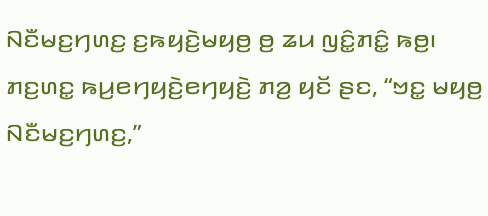ꤡꤢꤪꤗꤢ꤬ꤚꤛꤢ꤬ ꤢ꤬ꤒꤟꤢꤧ꤬ꤗꤟꤥ꤬ ꤥ꤬ ꤘꤣ ꤜꤢꤨ꤭ꤊꤢꤨ꤭ ꤒꤥ꤬꤯
ꤊꤢ꤬ꤛꤢ꤭ ꤒꤣ꤬ꤕꤚꤟꤢꤧ꤬ꤕꤚꤟꤢꤧ꤬ ꤊꤤ꤬ ꤟꤢꤩ ꤔꤢ, “ꤠꤢ꤭ ꤗꤟꤥ꤬ ꤡꤢꤪꤗꤢ꤬ꤚꤛꤢ꤬,”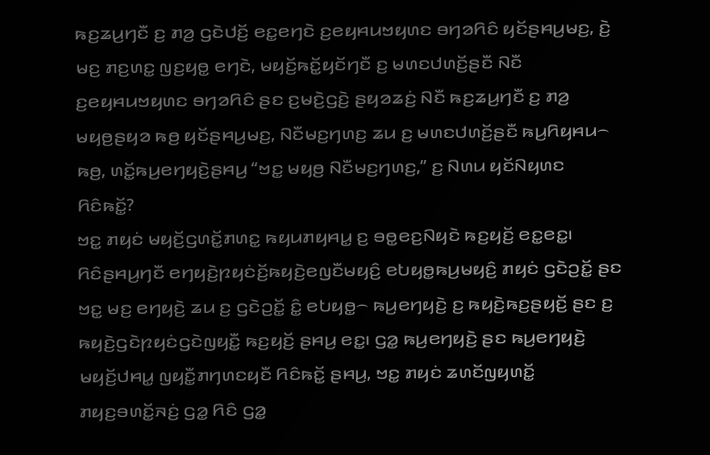ꤒꤢ꤬ꤘꤣ꤬ꤚꤢꤪ ꤢ꤬ ꤊꤤ꤬ ꤞꤢꤧꤓꤢꤩ꤬ ꤕꤢ꤭ꤕꤚꤢꤧ ꤢ꤬ꤕꤟꤌꤣꤠꤟꤛꤢ ꤋꤚꤤꤖꤢꤨ ꤟꤢꤩꤔꤌꤣ꤬ꤗꤢ꤬, ꤢꤧ꤬ ꤗꤢ꤬ ꤊꤢ꤬ꤛꤢ꤭ ꤜꤢ꤬ꤟꤥ꤭ ꤕꤚꤢꤧ, ꤗꤟꤢꤩ꤬ꤒꤢꤩ꤭ꤟꤢꤩꤚꤢꤪ ꤢ꤬ ꤗꤛꤢꤓꤛꤢꤩ꤬ꤔꤢꤪ ꤡꤢꤪ ꤢ꤬ꤕꤟꤌꤣꤠꤟꤛꤢ ꤋꤚꤤꤖꤢꤨ ꤔꤢ ꤢ꤬ꤗꤢꤧ꤬ꤞꤢꤧ꤬ ꤔꤟꤤꤘꤢꤦ꤬ ꤡꤢꤪ ꤒꤢ꤬ꤘꤣ꤬ꤚꤢꤪ ꤢ꤬ ꤊꤤ꤬ ꤗꤟꤥ꤬ꤔꤟꤤ ꤒꤥ꤬ ꤟꤢꤩꤔꤌꤣ꤬ꤗꤢ꤬, ꤡꤢꤪꤗꤢ꤬ꤚꤛꤢ꤬ ꤘꤣ ꤢ꤬ ꤗꤛꤢꤓꤛꤢꤩ꤬ꤔꤢꤪ ꤒꤣ꤬ꤖꤟꤌꤣ꤮ ꤒꤥ꤬, ꤛꤢꤩ꤭ꤒꤣ꤬ꤕꤚꤟꤢꤧ꤬ꤔꤌꤣ꤬ “ꤠꤢ꤭ ꤗꤟꤥ꤬ ꤡꤢꤪꤗꤢ꤬ꤚꤛꤢ꤬,” ꤢ꤬ ꤡꤛꤣ ꤟꤢꤩꤡꤟꤛꤢ ꤖꤢꤨꤒꤢꤩ꤭?
ꤠꤢ꤭ ꤊꤟꤢꤦ ꤗꤟꤢꤩ꤬ꤞꤛꤢꤩ꤭ꤊꤛꤢ꤭ ꤒꤟꤣꤊꤟꤌꤣ꤭ ꤢ꤬ ꤋꤥ꤭ꤕꤢ꤬ꤡꤟꤢꤧ ꤒꤢ꤬ꤟꤢꤩ꤬ ꤕꤢ꤭ꤕꤢ꤭꤯ ꤖꤢꤨꤔꤌꤣ꤬ꤚꤢꤪ ꤕꤚꤟꤢꤧ꤬ꤐꤟꤢꤦꤢꤩ꤬ꤒꤟꤢꤧ꤬ꤕꤜꤢꤪꤗꤟꤢꤨ꤬ ꤕꤝꤟꤥ꤭ꤒꤣ꤬ꤗꤟꤢꤨ꤬ ꤊꤟꤢꤦ ꤞꤢꤧꤑꤢꤩ꤭ ꤔꤢ ꤠꤢ꤭ ꤗꤢ꤬ ꤕꤚꤟꤢꤧ꤬ ꤘꤣ ꤢ꤬ ꤞꤢꤧꤑꤢꤩ꤭ ꤢꤨ꤭ ꤕꤝꤟꤥ꤭꤮ ꤒꤣ꤬ꤕꤚꤟꤢꤧ꤬ ꤢ꤬ ꤒꤟꤢꤧ꤬ꤒꤢ꤬ꤔꤟꤢꤩ꤬ ꤔꤢ ꤢ꤬ ꤒꤟꤢꤧ꤬ꤞꤢꤧꤐꤟꤢꤦꤞꤢꤧꤜꤟꤢꤪ꤭ ꤒꤢ꤬ꤟꤢꤩ꤬ ꤔꤌꤣ꤬ ꤕꤢ꤭꤯ ꤞꤤ꤭ ꤒꤣ꤬ꤕꤚꤟꤢꤧ꤬ ꤔꤢ ꤒꤣ꤬ꤕꤚꤟꤢꤧ꤬ ꤗꤟꤢꤩ꤬ꤓꤌꤣ꤭ ꤜꤟꤢꤪ꤭ꤊꤚꤛꤢꤟꤢꤪ ꤖꤢꤨꤒꤢꤩ꤭ ꤔꤌꤣ꤬, ꤠꤢ꤭ ꤊꤟꤢꤦ ꤘꤛꤢꤩꤜꤟꤛꤢꤩ꤭ ꤊꤟꤢ꤬ꤋꤛꤢꤩ꤭ꤏꤢꤦ꤬ ꤞꤤ꤭ ꤖꤢꤨ ꤞꤤ꤭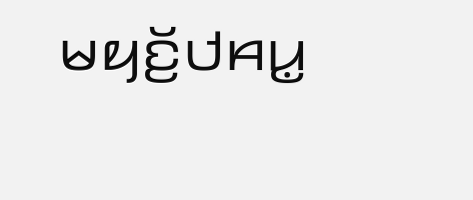ꤗꤟꤢꤩ꤬ꤓꤌꤣ꤭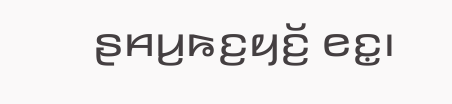ꤔꤌꤣ꤬ꤒꤢ꤬ꤟꤢꤩ꤬ ꤕꤢ꤭꤯